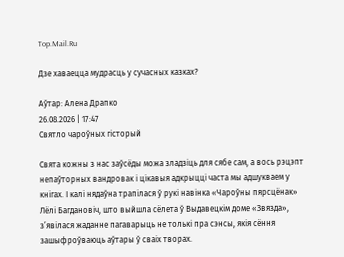Top.Mail.Ru

Дзе хаваецца мудрасць у сучасных казках?

Аўтар: Алена Драпко
26.08.2026 | 17:47
Святло чароўных гісторый

Свята кожны з нас заўсёды можа зладзіць для сябе сам, а вось рэцэпт непаўторных вандровак і цікавыя адкрыцці часта мы адшукваем у кнігах. І калі нядаўна трапілася ў рукі навінка «Чароўны пярсцёнак» Лёлі Багдановіч, што выйшла сёлета ў Выдавецкім доме «Звязда», з’явілася жаданне пагаварыць не толькі пра сэнсы, якія сёння зашыфроўваюць аўтары ў сваіх творах.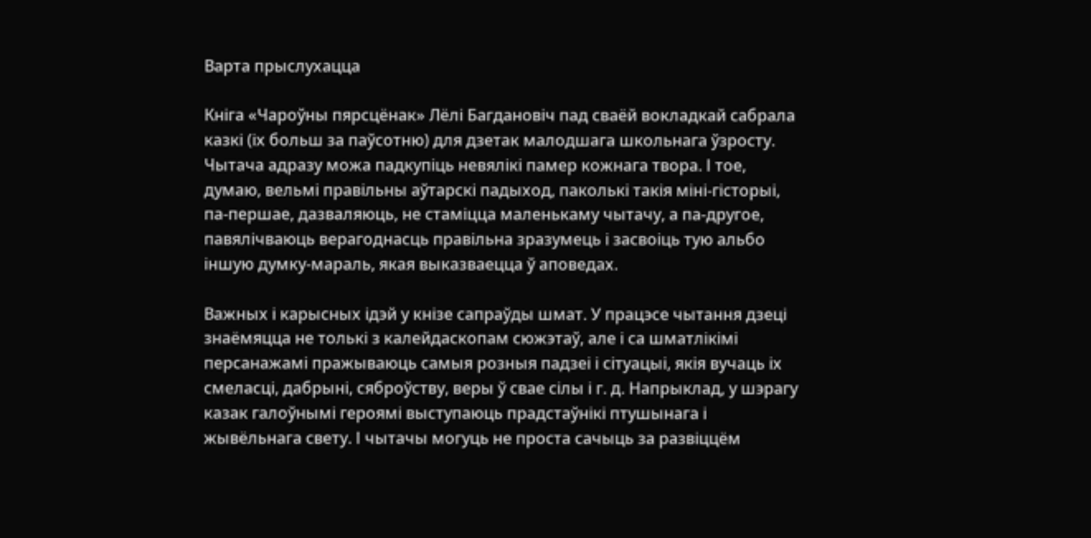Варта прыслухацца

Кніга «Чароўны пярсцёнак» Лёлі Багдановіч пад сваёй вокладкай сабрала казкі (іх больш за паўсотню) для дзетак малодшага школьнага ўзросту. Чытача адразу можа падкупіць невялікі памер кожнага твора. І тое, думаю, вельмі правільны аўтарскі падыход, паколькі такія міні-гісторыі, па-першае, дазваляюць, не стаміцца маленькаму чытачу, а па-другое, павялічваюць верагоднасць правільна зразумець і засвоіць тую альбо іншую думку-мараль, якая выказваецца ў аповедах.

Важных і карысных ідэй у кнізе сапраўды шмат. У працэсе чытання дзеці знаёмяцца не толькі з калейдаскопам сюжэтаў, але і са шматлікімі персанажамі пражываюць самыя розныя падзеі і сітуацыі, якія вучаць іх смеласці, дабрыні, сяброўству, веры ў свае сілы і г. д. Напрыклад, у шэрагу казак галоўнымі героямі выступаюць прадстаўнікі птушынага і жывёльнага свету. І чытачы могуць не проста сачыць за развіццём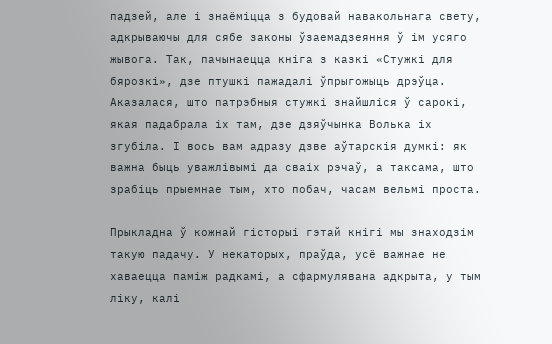падзей, але і знаёміцца з будовай навакольнага свету, адкрываючы для сябе законы ўзаемадзеяння ў ім усяго жывога. Так, пачынаецца кніга з казкі «Стужкі для бярозкі», дзе птушкі пажадалі ўпрыгожыць дрэўца. Аказалася, што патрэбныя стужкі знайшліся ў сарокі, якая падабрала іх там, дзе дзяўчынка Волька іх згубіла. І вось вам адразу дзве аўтарскія думкі: як важна быць уважлівымі да сваіх рэчаў, а таксама, што зрабіць прыемнае тым, хто побач, часам вельмі проста.

Прыкладна ў кожнай гісторыі гэтай кнігі мы знаходзім такую падачу. У некаторых, праўда, усё важнае не хаваецца паміж радкамі, а сфармулявана адкрыта, у тым ліку, калі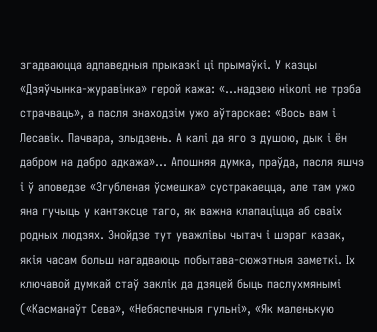згадваюцца адпаведныя прыказкі ці прымаўкі. У казцы «Дзяўчынка-журавінка» герой кажа: «...надзею ніколі не трэба страчваць», а пасля знаходзім ужо аўтарскае: «Вось вам і Лесавік. Пачвара, злыдзень. А калі да яго з душою, дык і ён дабром на дабро адкажа»... Апошняя думка, праўда, пасля яшчэ і ў аповедзе «Згубленая ўсмешка» сустракаецца, але там ужо яна гучыць у кантэксце таго, як важна клапаціцца аб сваіх родных людзях. Знойдзе тут уважлівы чытач і шэраг казак, якія часам больш нагадваюць побытава-сюжэтныя заметкі. Іх ключавой думкай стаў заклік да дзяцей быць паслухмянымі («Касманаўт Сева», «Небяспечныя гульні», «Як маленькую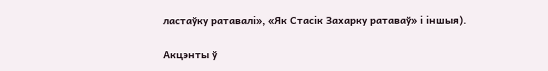ластаўку ратавалі», «Як Стасік Захарку ратаваў» і іншыя).

Акцэнты ў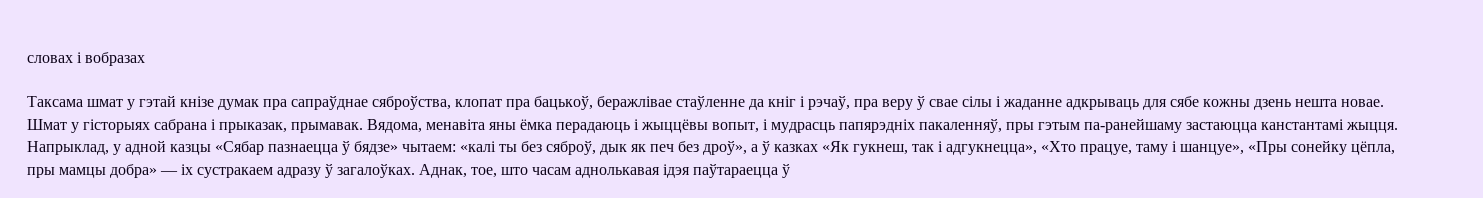словах і вобразах

Таксама шмат у гэтай кнізе думак пра сапраўднае сяброўства, клопат пра бацькоў, беражлівае стаўленне да кніг і рэчаў, пра веру ў свае сілы і жаданне адкрываць для сябе кожны дзень нешта новае. Шмат у гісторыях сабрана і прыказак, прымавак. Вядома, менавіта яны ёмка перадаюць і жыццёвы вопыт, і мудрасць папярэдніх пакаленняў, пры гэтым па-ранейшаму застаюцца канстантамі жыцця. Напрыклад, у адной казцы «Сябар пазнаецца ў бядзе» чытаем: «калі ты без сяброў, дык як печ без дроў», а ў казках «Як гукнеш, так і адгукнецца», «Хто працуе, таму і шанцуе», «Пры сонейку цёпла, пры мамцы добра» — іх сустракаем адразу ў загалоўках. Аднак, тое, што часам аднолькавая ідэя паўтараецца ў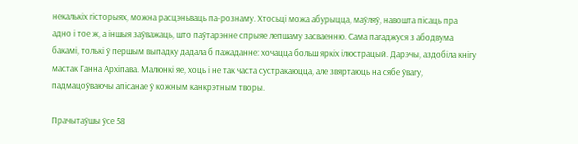некалькіх гісторыях, можна расцэньваць па-рознаму. Хтосьці можа абурыцца, маўляў, навошта пісаць пра адно і тое ж, а іншыя заўважаць, што паўтарэнне спрыяе лепшаму засваенню. Сама пагаджуся з абодвума бакамі, толькі ў першым выпадку дадала б пажаданне: хочацца больш яркіх ілюстрацый. Дарэчы, аздобіла кнігу мастак Ганна Архіпава. Малюнкі яе, хоць і не так часта сустракаюцца, але звяртаюць на сябе ўвагу, падмацоўваючы апісанае ў кожным канкрэтным творы.

Прачытаўшы ўсе 58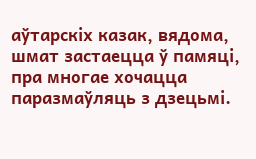аўтарскіх казак, вядома, шмат застаецца ў памяці, пра многае хочацца паразмаўляць з дзецьмі.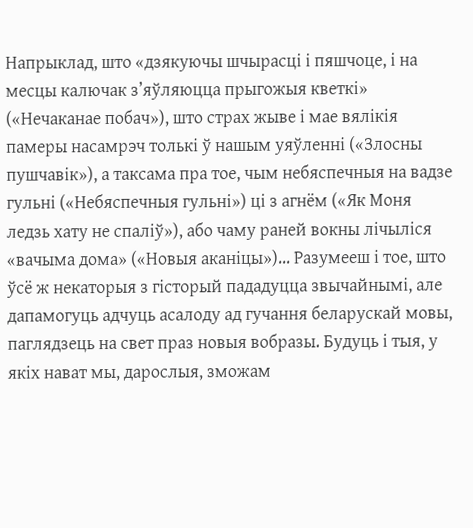Напрыклад, што «дзякуючы шчырасці і пяшчоце, і на месцы калючак з’яўляюцца прыгожыя кветкі» («Нечаканае побач»), што страх жыве і мае вялікія памеры насамрэч толькі ў нашым уяўленні («Злосны пушчавік»), а таксама пра тое, чым небяспечныя на вадзе гульні («Небяспечныя гульні») ці з агнём («Як Моня ледзь хату не спаліў»), або чаму раней вокны лічыліся «вачыма дома» («Новыя аканіцы»)... Разумееш і тое, што ўсё ж некаторыя з гісторый пададуцца звычайнымі, але дапамогуць адчуць асалоду ад гучання беларускай мовы, паглядзець на свет праз новыя вобразы. Будуць і тыя, у якіх нават мы, дарослыя, зможам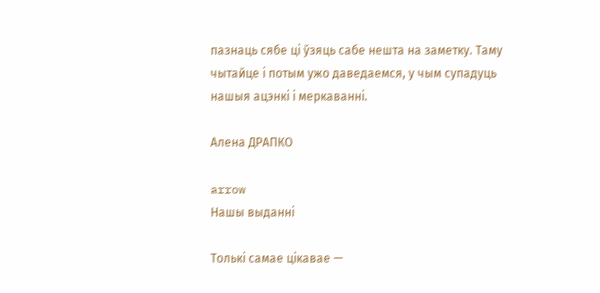пазнаць сябе ці ўзяць сабе нешта на заметку. Таму чытайце і потым ужо даведаемся, у чым супадуць нашыя ацэнкі і меркаванні.

Алена ДРАПКО

arrow
Нашы выданні

Толькі самае цікавае —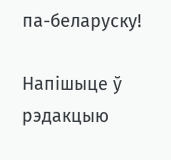па-беларуску!

Напішыце ў рэдакцыю